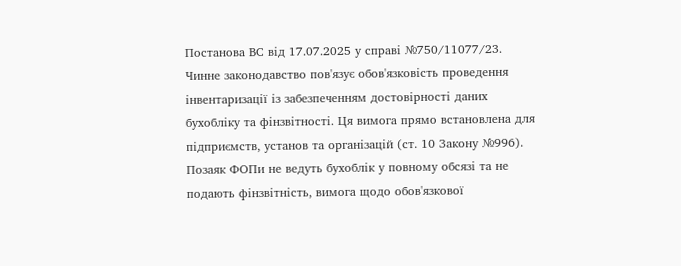Постанова ВС від 17.07.2025 у справі №750/11077/23.
Чинне законодавство пов'язує обов'язковість проведення інвентаризації із забезпеченням достовірності даних бухобліку та фінзвітності. Ця вимога прямо встановлена для підприємств, установ та організацій (ст. 10 Закону №996).
Позаяк ФОПи не ведуть бухоблік у повному обсязі та не подають фінзвітність, вимога щодо обов'язкової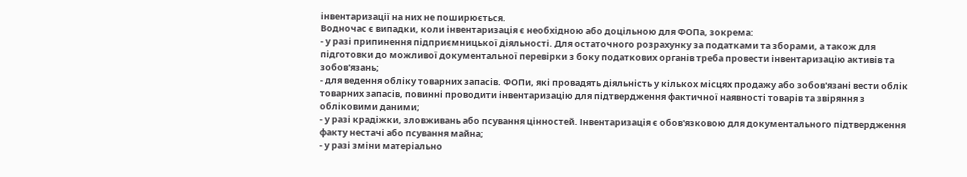інвентаризації на них не поширюється.
Водночас є випадки, коли інвентаризація є необхідною або доцільною для ФОПа, зокрема:
- у разі припинення підприємницької діяльності. Для остаточного розрахунку за податками та зборами, а також для підготовки до можливої документальної перевірки з боку податкових органів треба провести інвентаризацію активів та зобов'язань;
- для ведення обліку товарних запасів. ФОПи, які провадять діяльність у кількох місцях продажу або зобов'язані вести облік товарних запасів, повинні проводити інвентаризацію для підтвердження фактичної наявності товарів та звіряння з обліковими даними;
- у разі крадіжки, зловживань або псування цінностей. Інвентаризація є обов'язковою для документального підтвердження факту нестачі або псування майна;
- у разі зміни матеріально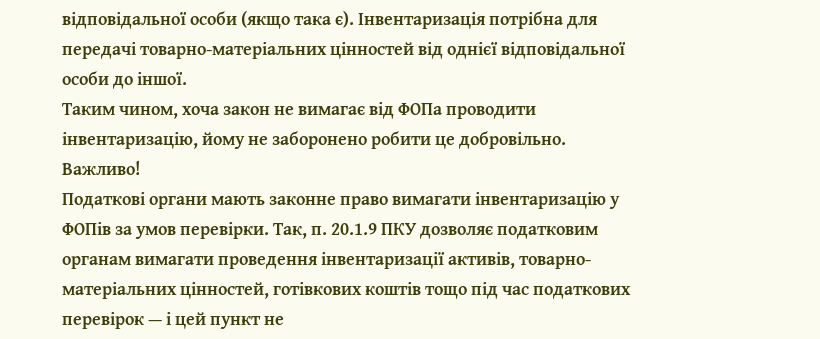відповідальної особи (якщо така є). Інвентаризація потрібна для передачі товарно-матеріальних цінностей від однієї відповідальної особи до іншої.
Таким чином, хоча закон не вимагає від ФОПа проводити інвентаризацію, йому не заборонено робити це добровільно.
Важливо!
Податкові органи мають законне право вимагати інвентаризацію у ФОПів за умов перевірки. Так, п. 20.1.9 ПКУ дозволяє податковим органам вимагати проведення інвентаризації активів, товарно-матеріальних цінностей, готівкових коштів тощо під час податкових перевірок — і цей пункт не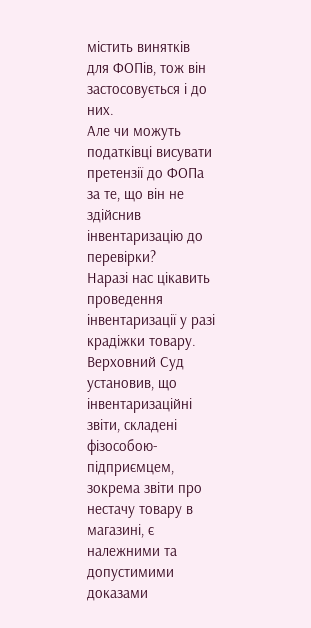містить винятків для ФОПів, тож він застосовується і до них.
Але чи можуть податківці висувати претензії до ФОПа за те, що він не здійснив інвентаризацію до перевірки?
Наразі нас цікавить проведення інвентаризації у разі крадіжки товару.
Верховний Суд установив, що інвентаризаційні звіти, складені фізособою-підприємцем, зокрема звіти про нестачу товару в магазині, є належними та допустимими доказами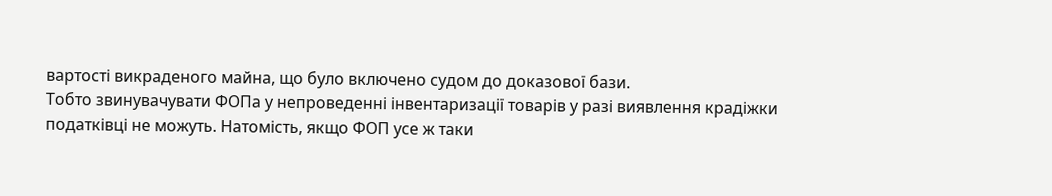вартості викраденого майна, що було включено судом до доказової бази.
Тобто звинувачувати ФОПа у непроведенні інвентаризації товарів у разі виявлення крадіжки податківці не можуть. Натомість, якщо ФОП усе ж таки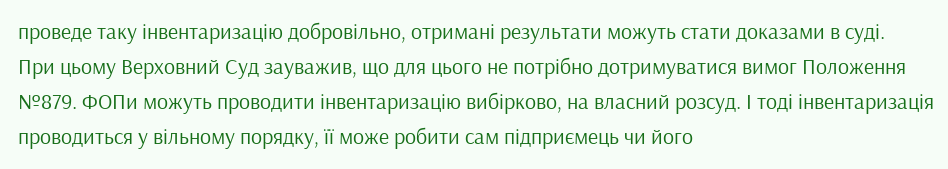проведе таку інвентаризацію добровільно, отримані результати можуть стати доказами в суді.
При цьому Верховний Суд зауважив, що для цього не потрібно дотримуватися вимог Положення №879. ФОПи можуть проводити інвентаризацію вибірково, на власний розсуд. І тоді інвентаризація проводиться у вільному порядку, її може робити сам підприємець чи його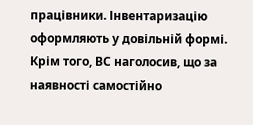працівники. Інвентаризацію оформляють у довільній формі.
Крім того, ВС наголосив, що за наявності самостійно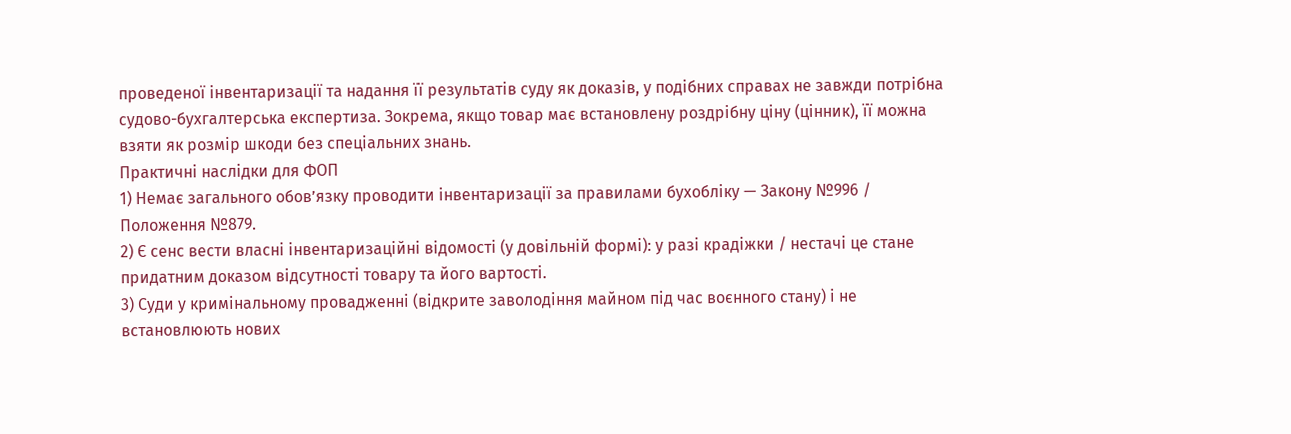проведеної інвентаризації та надання її результатів суду як доказів, у подібних справах не завжди потрібна судово-бухгалтерська експертиза. Зокрема, якщо товар має встановлену роздрібну ціну (цінник), її можна взяти як розмір шкоди без спеціальних знань.
Практичні наслідки для ФОП
1) Немає загального обов’язку проводити інвентаризації за правилами бухобліку — Закону №996 / Положення №879.
2) Є сенс вести власні інвентаризаційні відомості (у довільній формі): у разі крадіжки / нестачі це стане придатним доказом відсутності товару та його вартості.
3) Суди у кримінальному провадженні (відкрите заволодіння майном під час воєнного стану) і не встановлюють нових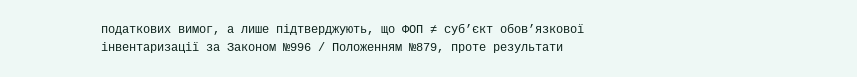податкових вимог, а лише підтверджують, що ФОП ≠ суб’єкт обов’язкової інвентаризації за Законом №996 / Положенням №879, проте результати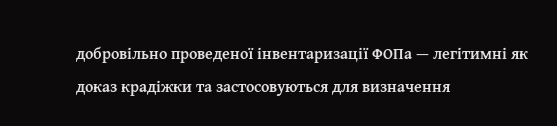добровільно проведеної інвентаризації ФОПа — легітимні як доказ крадіжки та застосовуються для визначення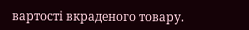вартості вкраденого товару.